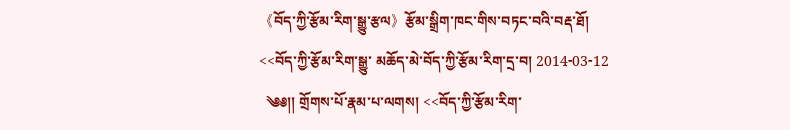《བོད་ཀྱི་རྩོམ་རིག་སྒྱུ་རྩལ》རྩོམ་སྒྲིག་ཁང་གིས་བཏང་བའི་བརྡ་ཐོ།
<<བོད་ཀྱི་རྩོམ་རིག་སྒྱུ་ མཆོད་མེ་བོད་ཀྱི་རྩོམ་རིག་དྲ་བ། 2014-03-12
  ༄༅།། གྲོགས་པོ་རྣམ་པ་ལགས། <<བོད་ཀྱི་རྩོམ་རིག་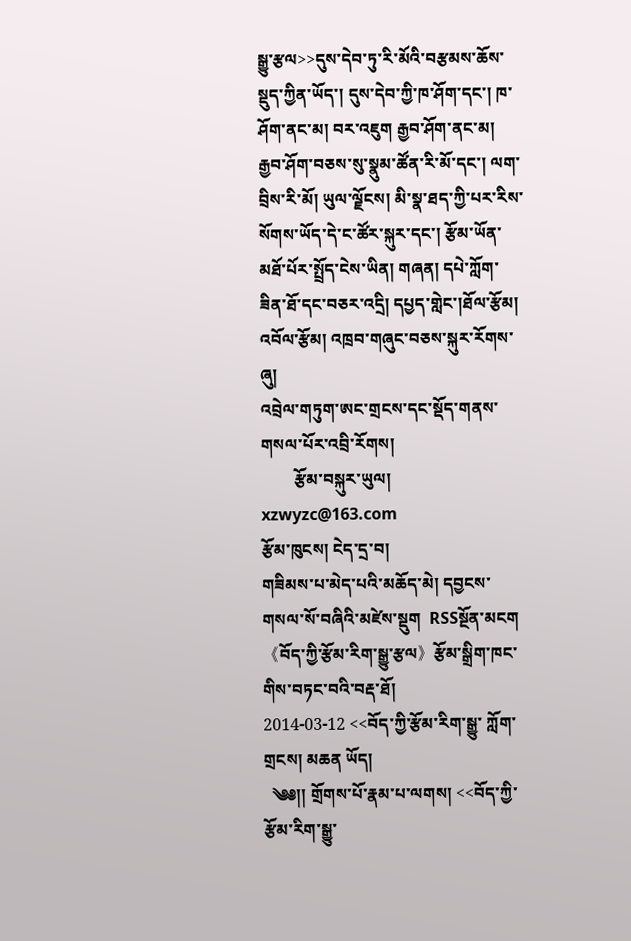སྒྱུ་རྩལ>>དུས་དེབ་ཏུ་རི་མོའི་བརྩམས་ཆོས་སྡུད་ཀྱིན་ཡོད་། དུས་དེབ་ཀྱི་ཁ་ཤོག་དང་། ཁ་ཤོག་ནང་མ། བར་འཇུག རྒྱབ་ཤོག་ནང་མ། རྒྱབ་ཤོག་བཅས་སུ་སྣུམ་ཚོན་རི་མོ་དང་། ལག་བྲིས་རི་མོ། ཡུལ་ལྗོངས། མི་སྣ་ཐད་ཀྱི་པར་རིས་སོགས་ཡོད་དེ་ང་ཚོར་སྐུར་དང་། རྩོམ་ཡོན་མཐོ་པོར་སྤྲོད་ངེས་ཡིན། གཞན། དཔེ་ཀློག་ཟིན་ཐོ་དང་བཅར་འདྲི། དཔྱད་གླེང་།ཐོལ་རྩོམ། འབོལ་རྩོམ། འཁྲབ་གཞུང་བཅས་སྐུར་རོགས་ཞུ།
འབྲེལ་གཏུག་ཨང་གྲངས་དང་སྡོད་གནས་གསལ་པོར་འབྲི་རོགས།
        རྩོམ་བསྐུར་ཡུལ། xzwyzc@163.com
རྩོམ་ཁུངས། ངེད་དྲ་བ།
གཟིམས་པ་མེད་པའི་མཆོད་མེ། དབྱངས་གསལ་སོ་བཞིའི་མཛེས་སྡུག  RSSསྔོན་མངག
《བོད་ཀྱི་རྩོམ་རིག་སྒྱུ་རྩལ》རྩོམ་སྒྲིག་ཁང་གིས་བཏང་བའི་བརྡ་ཐོ།
2014-03-12 <<བོད་ཀྱི་རྩོམ་རིག་སྒྱུ་ ཀློག་གྲངས། མཆན ཡོད།
  ༄༅།། གྲོགས་པོ་རྣམ་པ་ལགས། <<བོད་ཀྱི་རྩོམ་རིག་སྒྱུ་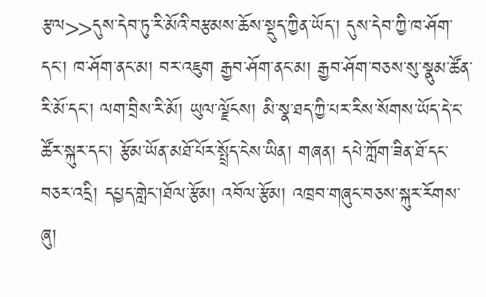རྩལ>>དུས་དེབ་ཏུ་རི་མོའི་བརྩམས་ཆོས་སྡུད་ཀྱིན་ཡོད་། དུས་དེབ་ཀྱི་ཁ་ཤོག་དང་། ཁ་ཤོག་ནང་མ། བར་འཇུག རྒྱབ་ཤོག་ནང་མ། རྒྱབ་ཤོག་བཅས་སུ་སྣུམ་ཚོན་རི་མོ་དང་། ལག་བྲིས་རི་མོ། ཡུལ་ལྗོངས། མི་སྣ་ཐད་ཀྱི་པར་རིས་སོགས་ཡོད་དེ་ང་ཚོར་སྐུར་དང་། རྩོམ་ཡོན་མཐོ་པོར་སྤྲོད་ངེས་ཡིན། གཞན། དཔེ་ཀློག་ཟིན་ཐོ་དང་བཅར་འདྲི། དཔྱད་གླེང་།ཐོལ་རྩོམ། འབོལ་རྩོམ། འཁྲབ་གཞུང་བཅས་སྐུར་རོགས་ཞུ།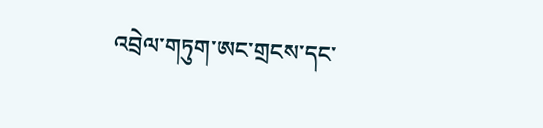འབྲེལ་གཏུག་ཨང་གྲངས་དང་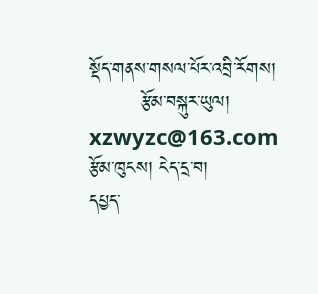སྡོད་གནས་གསལ་པོར་འབྲི་རོགས།
        རྩོམ་བསྐུར་ཡུལ། xzwyzc@163.com
རྩོམ་ཁུངས། ངེད་དྲ་བ།
དཔྱད་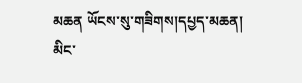མཆན ཡོངས་སུ་གཟིགས།དཔྱད་མཆན།
མིང་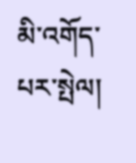མི་འགོད་པར་སྤེལ།